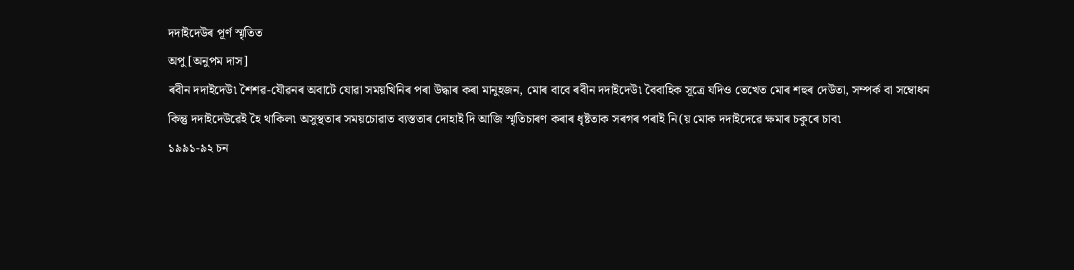দদাইদেউৰ পূৰ্ণ স্মৃতিত
অপু [অনুপম দাস]
ৰবীন দদাইদেউ৷ শৈশৱ-যৌৱনৰ অবাটে যোৱা সময়খিনিৰ পৰা উদ্ধাৰ কৰা মানুহজন, মোৰ বাবে ৰবীন দদাইদেউ৷ বৈবাহিক সূত্ৰে যদিও তেখেত মোৰ শহুৰ দেউতা, সম্পৰ্ক বা সম্বোধন কিন্তু দদাইদেউৱেই হৈ থাকিল৷ অসুস্থতাৰ সময়চোৱাত ব্যস্ততাৰ দোহাই দি আজি স্মৃতিচাৰণ কৰাৰ ধৃষ্টতাক সৰগৰ পৰাই নি(য় মোক দদাইদেৱে ক্ষমাৰ চকুৰে চাব৷
১৯৯১-৯২ চন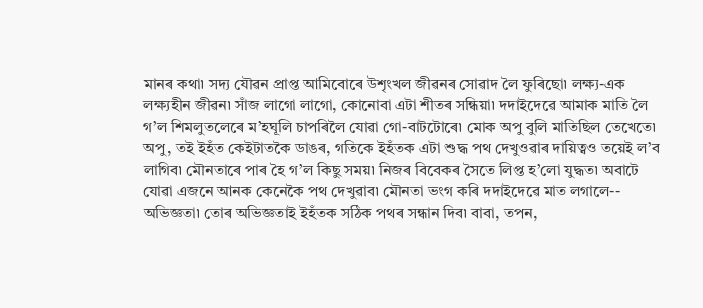মানৰ কথা৷ সদ্য যৌৱন প্ৰাপ্ত আমিবোৰে উশৃংখল জীৱনৰ সোৱাদ লৈ ফুৰিছো৷ লক্ষ্য-এক লক্ষ্যহীন জীৱন৷ সাঁজ লাগো লাগো, কোনোবা এটা শীতৰ সন্ধিয়া৷ দদাইদেৱে আমাক মাতি লৈ গ’ল শিমলুতলেৰে ম’হঘূলি চাপৰিলৈ যোৱা গো-বাটটোৰে৷ মোক অপু বুলি মাতিছিল তেখেতে৷ অপু, তই ইহঁত কেইটাতকৈ ডাঙৰ, গতিকে ইহঁতক এটা শুদ্ধ পথ দেখুওৱাৰ দায়িত্বও তয়েই ল’ব লাগিব৷ মৌনতাৰে পাৰ হৈ গ’ল কিছু সময়৷ নিজৰ বিবেকৰ সৈতে লিপ্ত হ’লো যুদ্ধত৷ অবাটে যোৱা এজনে আনক কেনেকৈ পথ দেখুৱাব৷ মৌনতা ভংগ কৰি দদাইদেৱে মাত লগালে-- অভিজ্ঞতা৷ তোৰ অভিজ্ঞতাই ইহঁতক সঠিক পথৰ সন্ধান দিব৷ বাবা, তপন,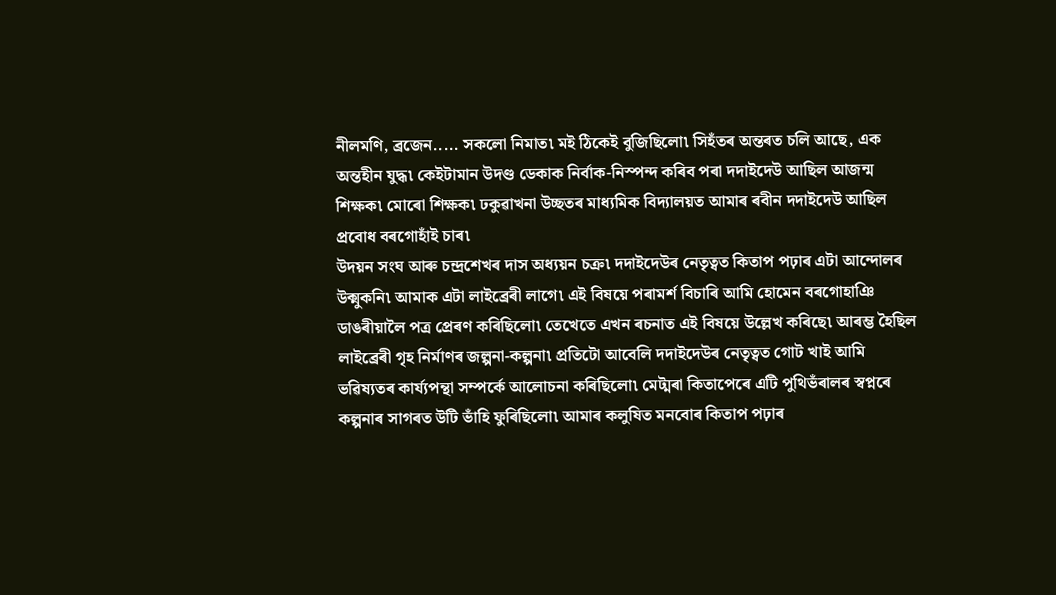নীলমণি, ব্ৰজেন..... সকলো নিমাত৷ মই ঠিকেই বুজিছিলো৷ সিহঁতৰ অন্তৰত চলি আছে, এক অন্তহীন যুদ্ধ৷ কেইটামান উদণ্ড ডেকাক নিৰ্বাক-নিস্পন্দ কৰিব পৰা দদাইদেউ আছিল আজন্ম শিক্ষক৷ মোৰো শিক্ষক৷ ঢকুৱাখনা উচ্ছতৰ মাধ্যমিক বিদ্যালয়ত আমাৰ ৰবীন দদাইদেউ আছিল প্ৰবোধ বৰগোহাঁই চাৰ৷
উদয়ন সংঘ আৰু চন্দ্ৰশেখৰ দাস অধ্যয়ন চক্ৰ৷ দদাইদেউৰ নেতৃত্বত কিতাপ পঢ়াৰ এটা আন্দোলৰ উক্মুকনি৷ আমাক এটা লাইব্ৰেৰী লাগে৷ এই বিষয়ে পৰামৰ্শ বিচাৰি আমি হোমেন বৰগোহাঞি ডাঙৰীয়ালৈ পত্ৰ প্ৰেৰণ কৰিছিলো৷ তেখেতে এখন ৰচনাত এই বিষয়ে উল্লেখ কৰিছে৷ আৰম্ভ হৈছিল লাইব্ৰেৰী গৃহ নিৰ্মাণৰ জল্পনা-কল্পনা৷ প্ৰতিটো আবেলি দদাইদেউৰ নেতৃত্বত গোট খাই আমি ভৱিষ্যতৰ কাৰ্য্যপন্থা সম্পৰ্কে আলোচনা কৰিছিলো৷ মেট্মৰা কিতাপেৰে এটি পুথিভঁৰালৰ স্বপ্নৰে কল্পনাৰ সাগৰত উটি ভাঁহি ফুৰিছিলো৷ আমাৰ কলুষিত মনবোৰ কিতাপ পঢ়াৰ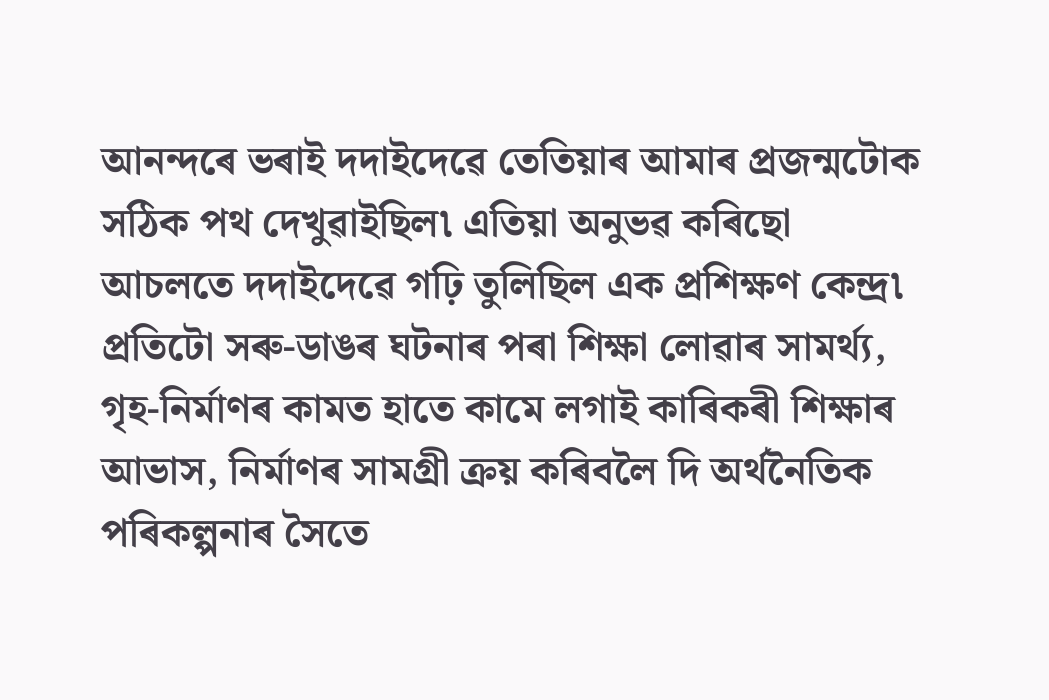আনন্দৰে ভৰাই দদাইদেৱে তেতিয়াৰ আমাৰ প্ৰজন্মটোক সঠিক পথ দেখুৱাইছিল৷ এতিয়া অনুভৱ কৰিছো আচলতে দদাইদেৱে গঢ়ি তুলিছিল এক প্ৰশিক্ষণ কেন্দ্ৰ৷ প্ৰতিটো সৰু-ডাঙৰ ঘটনাৰ পৰা শিক্ষা লোৱাৰ সামৰ্থ্য, গৃহ-নিৰ্মাণৰ কামত হাতে কামে লগাই কাৰিকৰী শিক্ষাৰ আভাস, নিৰ্মাণৰ সামগ্ৰী ক্ৰয় কৰিবলৈ দি অৰ্থনৈতিক পৰিকল্পনাৰ সৈতে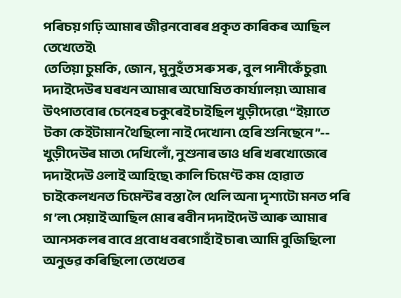পৰিচয় গঢ়ি আমাৰ জীৱনবোৰৰ প্ৰকৃত কাৰিকৰ আছিল তেখেতেই৷
তেতিয়া চুমকি, জোন, মুনুহঁত সৰু সৰু, বুল পানীকেঁচুৱা৷ দদাইদেউৰ ঘৰখন আমাৰ অঘোষিত কাৰ্য্যালয়৷ আমাৰ উৎপাতবোৰ চেনেহৰ চকুৰেই চাইছিল খুড়ীদেৱে৷ “ইয়াতে টকা কেইটামান থৈছিলো নাই দেখোন৷ হেৰি শুনিছেনে”-- খুড়ীদেউৰ মাত৷ দেখিলোঁ, নুশুনাৰ ভাও ধৰি খৰখোজেৰে দদাইদেউ ওলাই আহিছে৷ কালি চিমেণ্ট কম হোৱাত চাইকেলখনত চিমেন্টৰ বস্তা লৈ থেলি অনা দৃশ্যটো মনত পৰি গ’ল৷ সেয়াই আছিল মোৰ ৰবীন দদাইদেউ আৰু আমাৰ আনসকলৰ বাবে প্ৰবোধ বৰগোহাঁই চাৰ৷ আমি বুজিছিলো অনুভৱ কৰিছিলো তেখেতৰ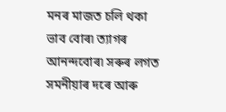মনৰ মাজত চলি থকা ভাব বোৰ৷ ত্যাগৰ আনন্দবোৰ৷ সৰুৰ লগত সমনীয়াৰ দৰে আৰু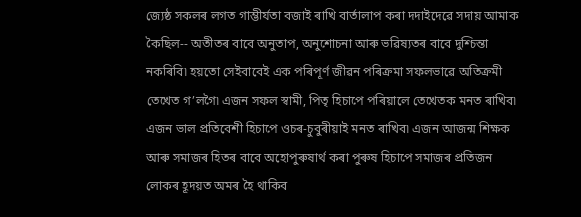জ্যেষ্ঠ সকলৰ লগত গাম্ভীৰ্যতা বজাই ৰাখি বাৰ্তালাপ কৰা দদাইদেৱে সদায় আমাক কৈছিল-- অতীতৰ বাবে অনুতাপ, অনুশোচনা আৰু ভৱিষ্যতৰ বাবে দুশ্চিন্তা নকৰিবি৷ হয়তো সেইবাবেই এক পৰিপূৰ্ণ জীৱন পৰিক্ৰমা সফলভাৱে অতিক্ৰমী তেখেত গ’লগৈ৷ এজন সফল স্বামী, পিতৃ হিচাপে পৰিয়ালে তেখেতক মনত ৰাখিব৷ এজন ভাল প্ৰতিবেশী হিচাপে ওচৰ-চুবুৰীয়াই মনত ৰাখিব৷ এজন আজন্ম শিক্ষক আৰু সমাজৰ হিতৰ বাবে অহোপুৰুষাৰ্থ কৰা পুৰুষ হিচাপে সমাজৰ প্ৰতিজন লোকৰ হূদয়ত অমৰ হৈ থাকিব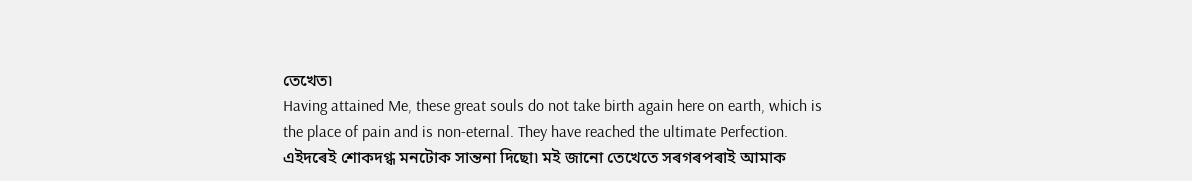তেখেত৷
Having attained Me, these great souls do not take birth again here on earth, which is the place of pain and is non-eternal. They have reached the ultimate Perfection.
এইদৰেই শোকদগ্ধ মনটোক সান্তনা দিছো৷ মই জানো তেখেতে সৰগৰপৰাই আমাক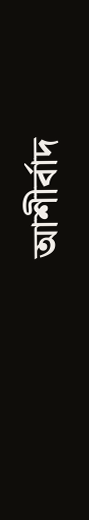আশীৰ্বাদ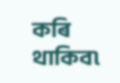কৰি থাকিব৷